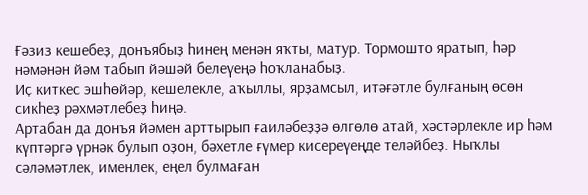Ғәзиз кешебеҙ, донъябыҙ һинең менән яҡты, матур. Тормошто яратып, һәр нәмәнән йәм табып йәшәй белеүеңә һоҡланабыҙ.
Иҫ киткес эшһөйәр, кешелекле, аҡыллы, ярҙамсыл, итәғәтле булғаның өсөн сикһеҙ рәхмәтлебеҙ һиңә.
Артабан да донъя йәмен арттырып ғаиләбеҙҙә өлгөлө атай, хәстәрлекле ир һәм күптәргә үрнәк булып оҙон, бәхетле ғүмер кисереүеңде теләйбеҙ. Ныҡлы сәләмәтлек, именлек, еңел булмаған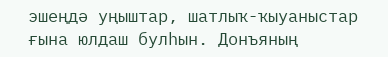эшеңдә уңыштар, шатлыҡ-ҡыуаныстар ғына юлдаш булһын. Донъяның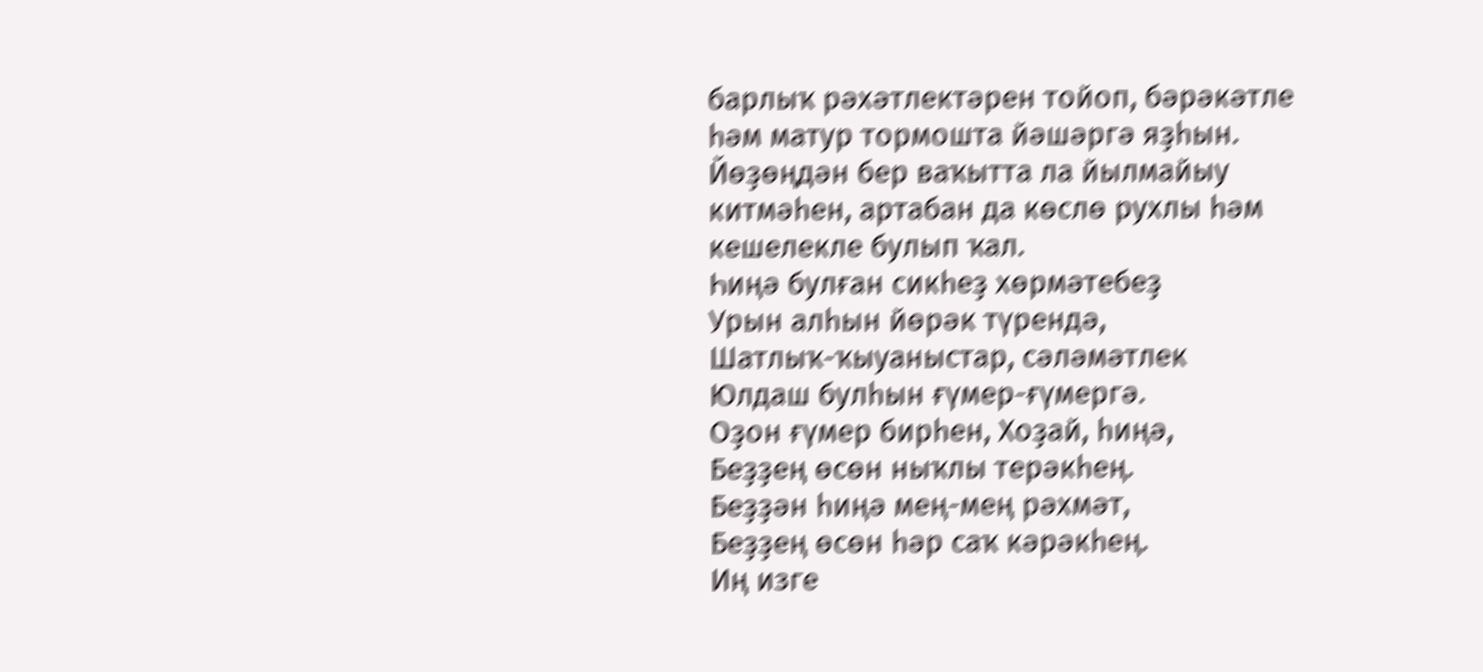барлыҡ рәхәтлектәрен тойоп, бәрәкәтле һәм матур тормошта йәшәргә яҙһын. Йөҙөңдән бер ваҡытта ла йылмайыу китмәһен, артабан да көслө рухлы һәм кешелекле булып ҡал.
Һиңә булған сикһеҙ хөрмәтебеҙ
Урын алһын йөрәк түрендә,
Шатлыҡ-ҡыуаныстар, сәләмәтлек
Юлдаш булһын ғүмер-ғүмергә.
Оҙон ғүмер бирһен, Хоҙай, һиңә,
Беҙҙең өсөн ныҡлы терәкһең.
Беҙҙән һиңә мең-мең рәхмәт,
Беҙҙең өсөн һәр саҡ кәрәкһең.
Иң изге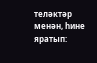теләктәр менән, һине яратып: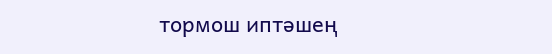тормош иптәшең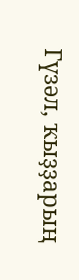Гүзәл, ҡыҙҙарың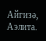Айгизә, Аэлита.